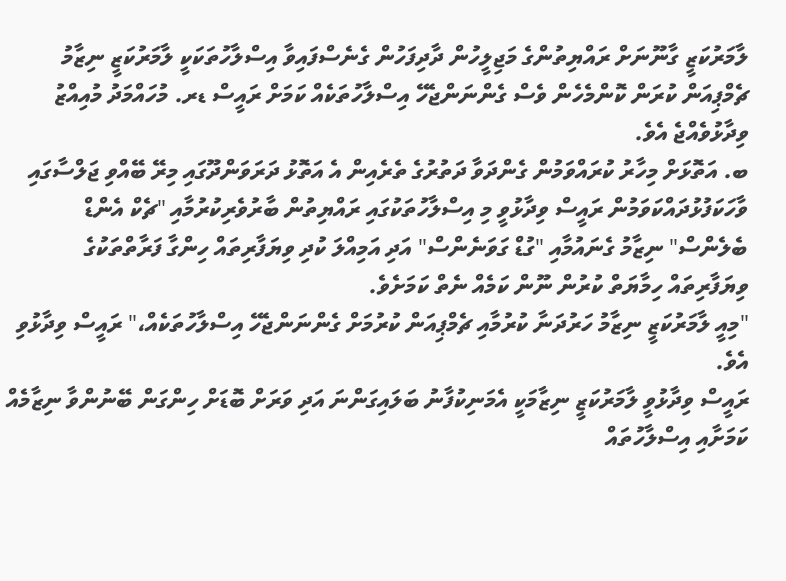ލާމަރުކަޒީ ގާނޫނަށް ރައްޔިތުންގެ މަޖިލީހުން ދާދިފަހުން ގެނެސްފައިވާ އިސްލާހުތަކަކީ ލާމަރުކަޒީ ނިޒާމު ޗެމްޕިއަން ކުރަން ކޮންމެހެން ވެސް ގެންނަންޖެހޭ އިސްލާހުތަކެއް ކަމަށް ރައީސް ޑރ. މުހައްމަދު މުއިއްޒު ވިދާޅުވެއްޖެ އެވެ.
ބ. އަތޮޅަށް މިހާރު ކުރައްވަމުން ގެންދަވާ ދަތުރުގެ ތެރެއިން އެ އަތޮޅު ދަރަވަންދޫގައި މިރޭ ބޭއްވި ޖަލްސާގައި ވާހަކަފުޅުދައްކަވަމުން ރައީސް ވިދާޅުވީ މި އިސްލާހުތަކުގައި ރައްޔިތުން ބާރުވެރިކުރުމާއި "ޗެކް އެންޑް ބެލެންސް" ނިޒާމު ގެނައުމާއި "ގުޑް ގަވަނެންސް" އަދި އަމިއްލަ ކުދި ވިޔަފާރިތައް ހިންގާ ފަރާތްތަކުގެ ވިޔަފާރިތައް ހިމާޔަތް ކުރުން ނޫން ކަމެއް ނެތް ކަމަށެވެ.
"މިއީ ލާމަރުކަޒީ ނިޒާމު ހަރުދަނާ ކުރުމާއި ޗެމްޕިއަން ކުރުމަށް ގެންނަންޖެހޭ އިސްލާހުތަކެއް،" ރައީސް ވިދާޅުވި އެވެ.
ރައީސް ވިދާޅުވީ ލާމަރުކަޒީ ނިޒާމަކީ އެމަނިކުފާނު ބަލައިގަންނަ އަދި ވަރަށް ބޮޑަށް ހިންގަން ބޭނުންވާ ނިޒާމެއް ކަމަށާއި އިސްލާހުތައް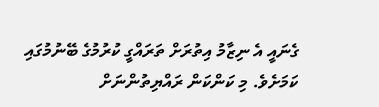ގެނައީ އެ ނިޒާމު އިތުރަށް ތަރައްގީ ކުރުމުގެ ބޭނުމުގައި ކަމަށެވެ. މި ކަންކަން ރައްޔިތުންނަށް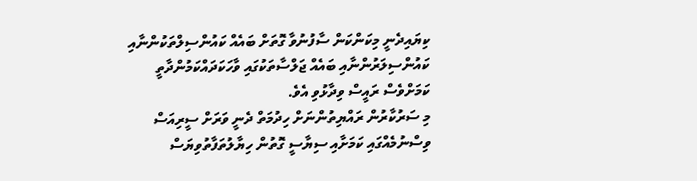ކިޔައިދެނީ މިކަންކަން ސާފުނުވާ ގޮތަށް ބައެއް ކައުންސިލްތަކުންނާއި ކައުންސިލަރުންނާއި ބައެއް ޖަލްސާތަކުގައި ވާހަކަދައްކަމުންދާތީ ކަމަށްވެސް ރައީސް ވިދާޅުވި އެވެ.
މި ސަރުކާރުން ރައްޔިތުންނަށް ހިދުމަތް ދެނީ ވަރަށް ސީރިއަސް ވިސްނުމެއްގައި ކަމަށާއި ސިޔާސީ ގޮތުން ހިޔާލުތަފާތުވިޔަސް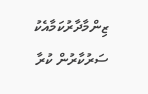ޒިންމާދާރުކަމާއެކު ސަރުކާރުން ކުރާ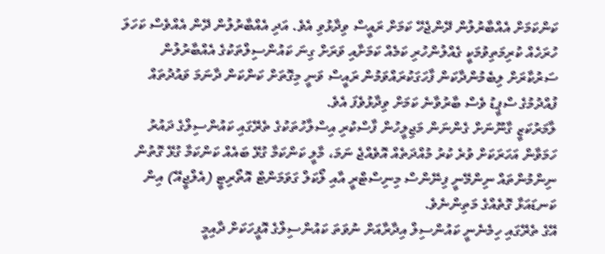ކަންކަމަށް އެއްބާރުލުން ދޭންޖެހޭ ކަމަށް ރައީސް ވިދާޅުވި އެވެ. އަދި އެއްބާރުލުން ދޭން އެއްވެސް ކަހަލަ ހުރަހެއް ކުރިމަތިވުމަކީ ގެއްލުންހުރި ކަމެއް ކަމަށާއި ވަރަށް ގިނަ ކައުންސިލްތަކުގެ އެއްބާރުލުން ސަރުކާރަށް ލިބެމުންދާކަން ފާހަގަކުރައްވަމުން ރައީސް ވަނީ މިގޮތަށް ކަންކަން ދާނަމަ ވައުދުތައް ފުއްދުމުގެ ސްޕީޑު ވެސް ބާރުވާނެ ކަމަށް ވިދާޅުވެފަ އެވެ.
ލާމަރުކަޒީ ގާނޫނަށް ގެންނަން މަޖިލީހުން ފާސްކުރި އިސްލާހުތަކުގެ ތެރޭގައި ކައުންސިލްގެ ދައުރު ހަމަވާން އަހަރަކަށް ވުރެ ކުރު މުއްދަތެއް އޮވެއްޖެ ނަމަ، މާލީ ކަންކަމާ ގުޅޭ ބައެއް ކަންކަމާ ގުޅޭ ގޮތުން ނިންމުންތައް ނިންމޭނީ ފިނޭންސް މިނިސްޓްރީ އާއި ލޯކަލް ގަވަމަންޓް އޮތޯރިޓީ (އެލްޖީއޭ) އިން ކަނޑައަޅާ ގޮތެއްގެ މަތިންނެވެ.
އޭގެ ތެރޭގައި ހިމެނެނީ ކައުންސިލް އިދާރާއަށް ނުވަތަ ކައުންސިލްގެ އޮފީހަކަށް ދާއިމީ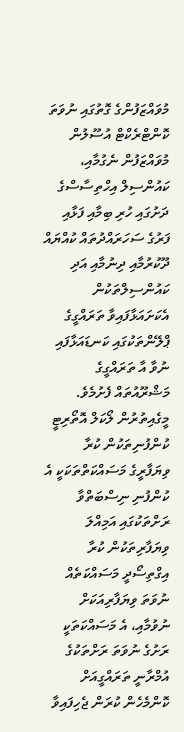މުވައްޒަފުންގެ ގޮތުގައި ނުވަތަ ކޮންޓްރެކްޓް އުސޫލުން މުވައްޒަފުން ނެގުމާއި، ކައުންސިލް އިހްތިސާސްގެ ދަށުގައި ހުރި ބިމާއި ފަޅާއި ފަރުގެ ސަހަރައްދުތައް ކުއްޔައް ދޫކުރުމާއި ދިނުމާއި އަދި ކައުންސިލްތަކުން އެކަށައަޅާފައިވާ ތަރައްގީގެ ޕްލޭންތަކުގައި ކަނޑައަޅާފައި ނުވާ އާ ތަރައްގީގެ މަޝްރޫއުތައް ފެށުމެވެ.
މީގެއިތުރުން ލޯކަލް އޮތޯރިޓީ ކުންފުނިތަކުން ކުރާ ވިޔަފާރީގެ މަސައްކަތްތަކަކީ އެ ކުންފުނި ނިސްބަތްވާ ރަށްތަކުގައި އަމިއްލަ ވިޔަފާރިތަކުން ކުރާ އިގްތިސޯދީ މަސައްކަތެއް ނުވަތަ ވިޔަފާރިއަކަށް ނުވުމާއި، އެ މަސައްކަތަކީ ރަށުގެ ނުވަތަ ރަށްތަކުގެ އުމްރާނީ ތަރައްގީއަށް ކޮންމެހެން ކުރަން ޖެހިފައިވާ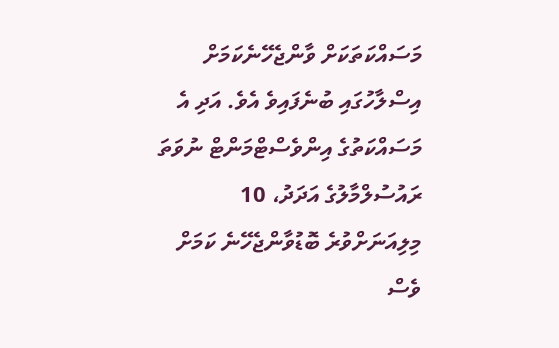މަސައްކަތަކަށް ވާންޖެހޭނެކަމަށް އިސްލާހުގައި ބުނެފައިވެ އެވެ. އަދި އެ މަސައްކަތުގެ އިންވެސްޓްމަންޓް ނުވަތަ ރައުސުލްމާލުގެ އަދަދު، 10 މިލިއަނަށްވުރެ ބޮޑުވާންޖެހޭނެ ކަމަށް ވެސް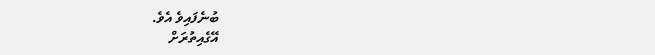ބުނެފައިވެ އެވެ.
އޭގެއިތުރަށް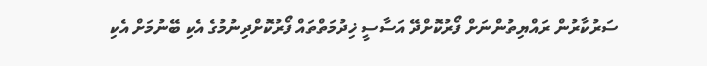ސަރުކާރުން ރައްޔިތުންނަށް ފޯރުކޮށްދޭ އަސާސީ ޚިދުމަތްތައް ފޯރުކޮށްދިނުމުގެ އެކި ބޭނުމަށް އެކި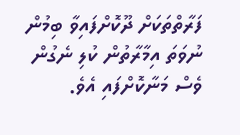ފަރާތްތަކަށް ދޫކޮށްފައިވާ ބިމުން ނުވަތަ އިމާރާތުން ކުލި ނެގުން ވެސް މަނާކޮށްފައި އެވެ.